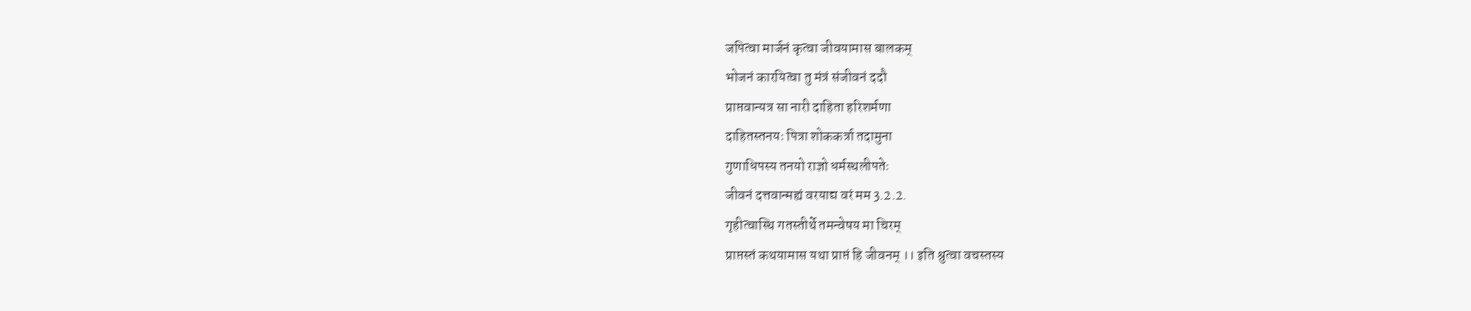जपित्वा मार्जनं कृत्वा जीवयामास बालकम्
भोजनं कारयित्वा तु मंत्रं संजीवनं ददौ
प्राप्तवान्यत्र सा नारी दाहिता हरिशर्मणा
दाहितस्तनयः पित्रा शोककर्त्रा तदामुना
गुणाधिपस्य तनयो राज्ञो धर्मस्थलीपतेः
जीवनं दत्तवान्मह्यं वरयाद्य वरं मम 3.2.2.
गृहीत्वास्थि गतस्तीर्थे तमन्वेषय मा चिरम्
प्राप्तस्तं कथयामास यथा प्राप्तं हि जीवनम् ।। इति श्रुत्वा वचस्तस्य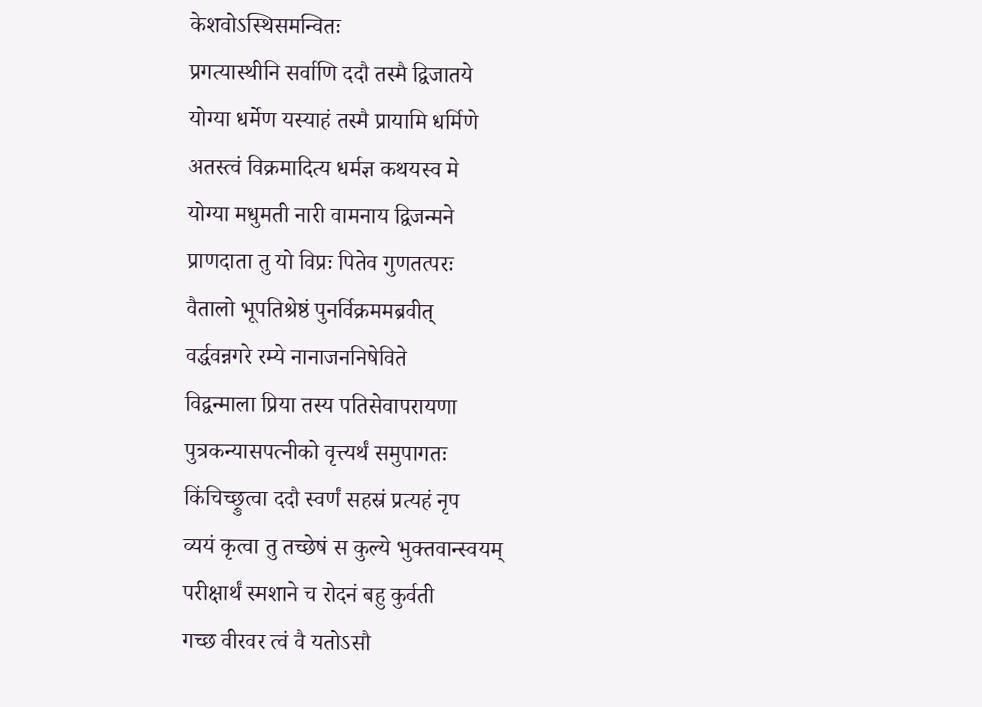केशवोऽस्थिसमन्वितः
प्रगत्यास्थीनि सर्वाणि ददौ तस्मै द्विजातये
योग्या धर्मेण यस्याहं तस्मै प्रायामि धर्मिणे
अतस्त्वं विक्रमादित्य धर्मज्ञ कथयस्व मे
योग्या मधुमती नारी वामनाय द्विजन्मने
प्राणदाता तु यो विप्रः पितेव गुणतत्परः
वैतालो भूपतिश्रेष्ठं पुनर्विक्रममब्रवीत्
वर्द्धवन्नगरे रम्ये नानाजननिषेविते
विद्वन्माला प्रिया तस्य पतिसेवापरायणा
पुत्रकन्यासपत्नीको वृत्त्यर्थं समुपागतः
किंचिच्छ्रुत्वा ददौ स्वर्णं सहस्रं प्रत्यहं नृप
व्ययं कृत्वा तु तच्छेषं स कुल्ये भुक्तवान्स्वयम्
परीक्षार्थं स्मशाने च रोदनं बहु कुर्वती
गच्छ वीरवर त्वं वै यतोऽसौ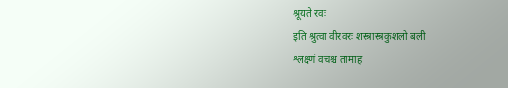श्रूयते रवः
इति श्रुत्वा वीरवरः शस्त्रास्त्रकुशलो बली
श्लक्ष्णं वचश्च तामाह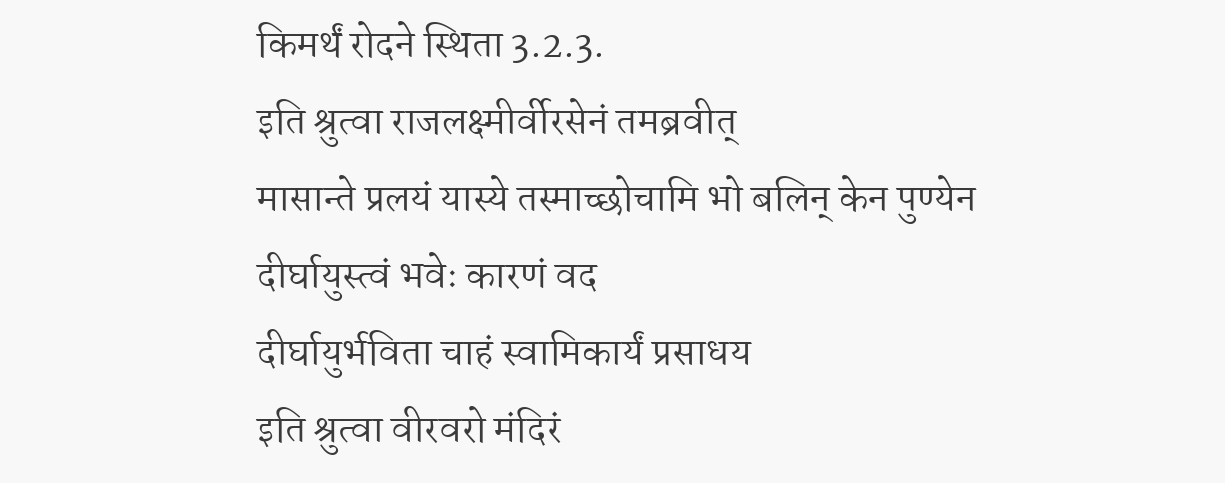किमर्थं रोदने स्थिता 3.2.3.
इति श्रुत्वा राजलक्ष्मीर्वीरसेनं तमब्रवीत्
मासान्ते प्रलयं यास्ये तस्माच्छोचामि भो बलिन् केन पुण्येन दीर्घायुस्त्वं भवेः कारणं वद
दीर्घायुर्भविता चाहं स्वामिकार्यं प्रसाधय
इति श्रुत्वा वीरवरो मंदिरं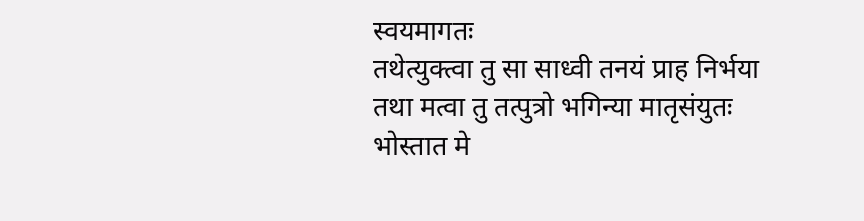स्वयमागतः
तथेत्युक्त्वा तु सा साध्वी तनयं प्राह निर्भया
तथा मत्वा तु तत्पुत्रो भगिन्या मातृसंयुतः
भोस्तात मे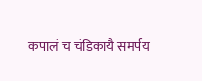कपालं च चंडिकायै समर्पय